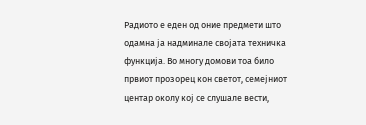Радиото е еден од оние предмети што одамна ја надминале својата техничка функција. Во многу домови тоа било првиот прозорец кон светот, семејниот центар околу кој се слушале вести,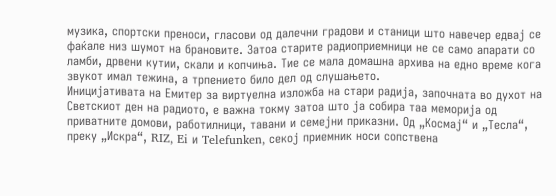музика, спортски преноси, гласови од далечни градови и станици што навечер едвај се фаќале низ шумот на брановите. Затоа старите радиоприемници не се само апарати со ламби, дрвени кутии, скали и копчиња. Тие се мала домашна архива на едно време кога звукот имал тежина, а трпението било дел од слушањето.
Иницијативата на Емитер за виртуелна изложба на стари радија, започната во духот на Светскиот ден на радиото, е важна токму затоа што ја собира таа меморија од приватните домови, работилници, тавани и семејни приказни. Од „Космај“ и „Тесла“, преку „Искра“, RIZ, Ei и Telefunken, секој приемник носи сопствена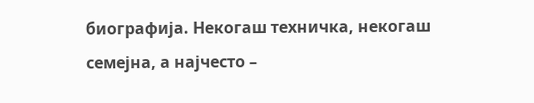биографија. Некогаш техничка, некогаш семејна, а најчесто –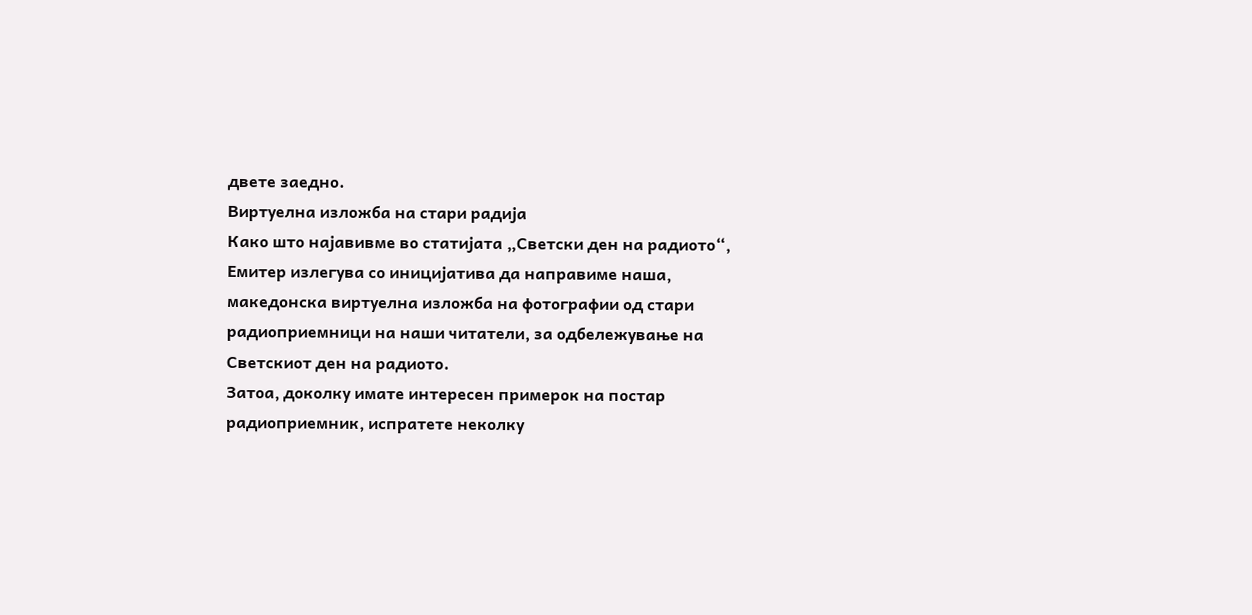двете заедно.
Виртуелна изложба на стари радија
Како што најавивме во статијата „Светски ден на радиото“, Емитер излегува со иницијатива да направиме наша, македонска виртуелна изложба на фотографии од стари радиоприемници на наши читатели, за одбележување на Светскиот ден на радиото.
Затоа, доколку имате интересен примерок на постар радиоприемник, испратете неколку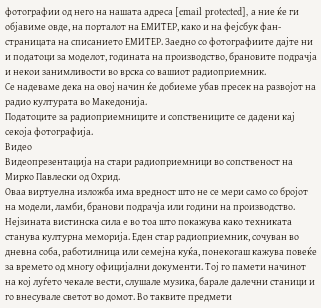фотографии од него на нашата адреса [email protected], а ние ќе ги објавиме овде, на порталот на ЕМИТЕР, како и на фејсбук фан-страницата на списанието ЕМИТЕР. Заедно со фотографиите дајте ни и податоци за моделот, годината на производство, брановите подрачја и некои занимливости во врска со вашиот радиоприемник.
Се надеваме дека на овој начин ќе добиеме убав пресек на развојот на радио културата во Македонија.
Податоците за радиоприемниците и сопствениците се дадени кај секоја фотографија.
Видео
Видеопрезентација на стари радиоприемници во сопственост на Мирко Павлески од Охрид.
Оваа виртуелна изложба има вредност што не се мери само со бројот на модели, ламби, бранови подрачја или години на производство. Нејзината вистинска сила е во тоа што покажува како техниката станува културна меморија. Еден стар радиоприемник, сочуван во дневна соба, работилница или семејна куќа, понекогаш кажува повеќе за времето од многу официјални документи. Тој го памети начинот на кој луѓето чекале вести, слушале музика, барале далечни станици и го внесувале светот во домот. Во таквите предмети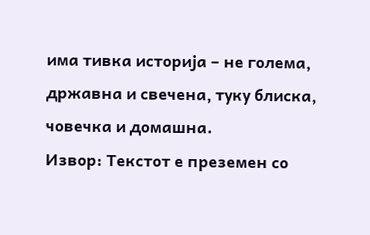има тивка историја – не голема, државна и свечена, туку блиска, човечка и домашна.
Извор: Текстот е преземен со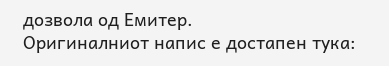дозвола од Емитер.
Оригиналниот напис е достапен тука: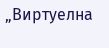„Виртуелна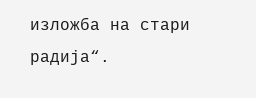изложба на стари радија“.